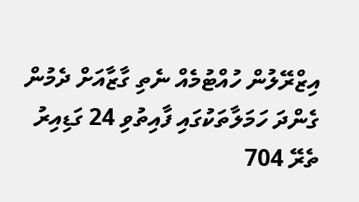އިޒްރޭލުން ހުއްޓުމެއް ނެތި ގާޒާއަށް ދެމުން ގެންދަ ހަމަލާތަކުގައި ފާއިތުވި 24 ގަޑިއިރު ތެރޭ 704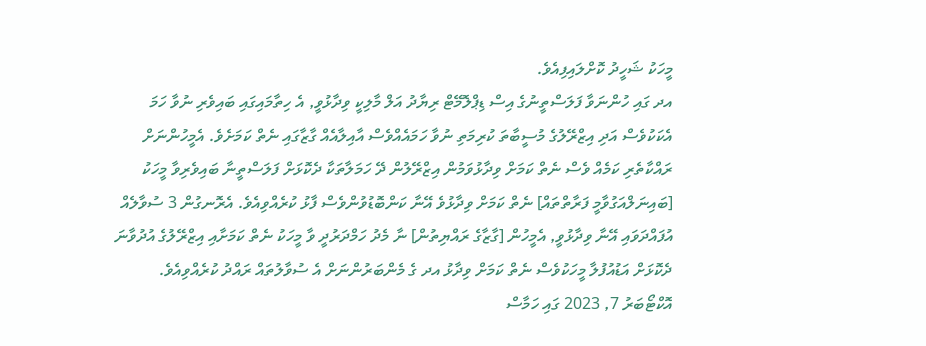މީހަކު ޝަހީދު ކޮށްލައިފިއެވެ.
އދ ގައި ހުންނަވާ ފަލަސްތީނުގެ އިސް ޑިޕްލޮމޭޓް ރިޔާދު އަލް މާލިކީ ވިދާޅުވީ, އެ ހިތާމައިގައި ބައިވެރި ނުވާ ހަމަ އެކަކުވެސް އަދި އިޒްރޭލުގެ މުސީބާތަ ކުރިމަތި ނުވާ ހަމައެއްވެސް އާއިލާއެއް ގާޒާގައި ނެތް ކަމަށެވެ. އެމީހުންނަށް ރައްކާތެރި ކަމެއް ވެސް ނެތް ކަމަށް ވިދާޅުވަމުން އިޒްރޭލުން ދޭ ހަމަލާތަކާ ދެކޮޅަށް ފަލަސްތީނާ ބައިވެރިވާ މީހަކު [ބައިނަލްއަގުވާމީ ފަރާތްތައް] ނެތް ކަމަށް ވިދާޅުވެ އޭނާ ކަންބޮޑުވުންވެސް ފާޅު ކުރެއްވިއެވެ. އެރޮނގުން 3 ސުވާލެއް އުފައްދަވައި އޭނާ ވިދާޅުވީ, އެމީހުން [ގާޒާގެ ރައްޔިތުން] ނާ މެދު ހަމްދަރުދީ ވާ މީހަކު ނެތް ކަމަށާއި އިޒްރޭލުގެ އުދުވާނަ ދެކޮޅަށް އަޑުއުފުލާ މީހަކުވެސް ނެތް ކަމަށް ވިދާޅު އދ ގެ މެންބަރުންނަށް އެ ސުވާލުތައް ރައްދު ކުރެއްވިއެވެ.
އޮކްޓޯބަރު 7, 2023 ގައި ހަމާސް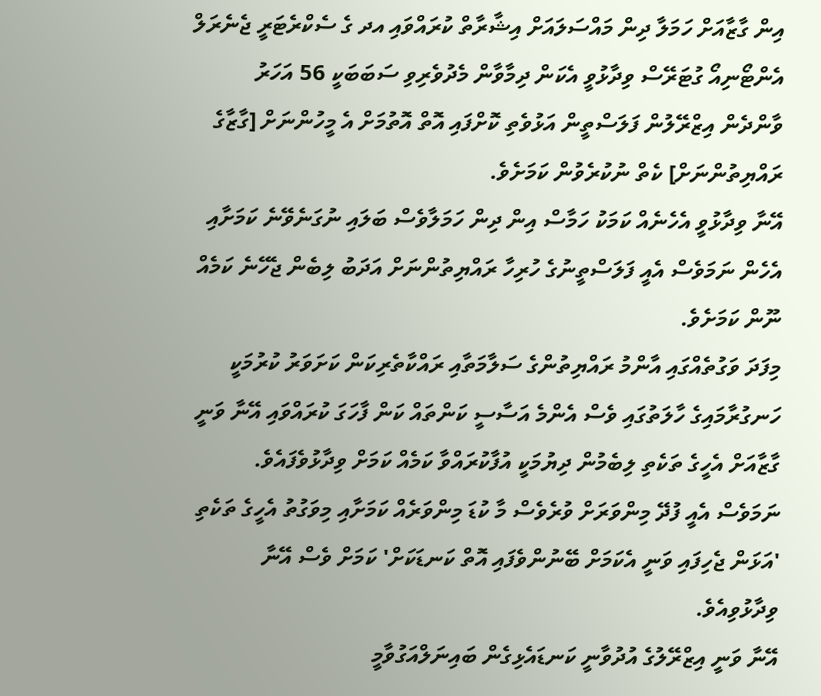އިން ގާޒާއަށް ހަމަލާ ދިން މައްސަލައަށް އިޝާރާތް ކުރައްވައި އދ ގެ ސެކްރެޓަރީ ޖެނެރަލް އެންޓޯނިއޯ ގުޓަރޭސް ވިދާޅުވީ އެކަން ދިމާވާން މެދުވެރިވި ސަބަބަކީ 56 އަހަރު ވާންދެން އިޒްރޭލުން ފަލަސްތީން އަޅުވެތި ކޮށްފައި އޮތް އޮތުމަށް އެ މީހުންނަށް [ގާޒާގެ ރައްޔިތުންނަށް] ކެތް ނުކުރެވުން ކަމަށެވެ.
އޭނާ ވިދާޅުވީ އެހެނެއް ކަމަކު ހަމާސް އިން ދިން ހަމަލާވެސް ބަލައި ނުގަނެވޭނެ ކަމަށާއި އެހެން ނަމަވެސް އެއީ ފަލަސްތީނުގެ ހުރިހާ ރައްޔިތުންނަށް އަދަބު ލިބެން ޖެހޭނެ ކަމެއް ނޫން ކަމަށެވެ.
މިފަދަ ވަގުތެއްގައި އާންމު ރައްޔިތުންގެ ސަލާމަތާއި ރައްކާތެރިކަން ކަށަވަރު ކުރުމަކީ ހަނގުރާމައިގެ ހާލަތުގައި ވެސް އެންމެ އަސާސީ ކަންތައް ކަން ފާހަގަ ކުރައްވައި އޭނާ ވަނީ ގާޒާއަށް އެހީގެ ތަކެތި ލިބެމުން ދިޔުމަކީ އުފާކުރައްވާ ކަމެއް ކަމަށް ވިދާޅުވެފައެވެ. ނަމަވެސް އެއީ ފުދޭ މިންވަރަށް ވުރެވެސް މާ ކުޑަ މިންވަރެއް ކަމަށާއި މިވަގުތު އެހީގެ ތަކެތި 'އަޅަން ޖެހިފައި ވަނީ އެކަމަށް ބޭނުންވެފައި އޮތް ކަނޑަކަށް' ކަމަށް ވެސް އޭނާ ވިދާޅުވިއެވެ.
އޭނާ ވަނީ އިޒްރޭލުގެ އުދުވާނީ ކަނޑައެޅިގެން ބައިނަލްއަގުވާމީ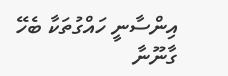އިންސާނީ ހައްގުތަކާ ބެހޭ ގާނޫނާ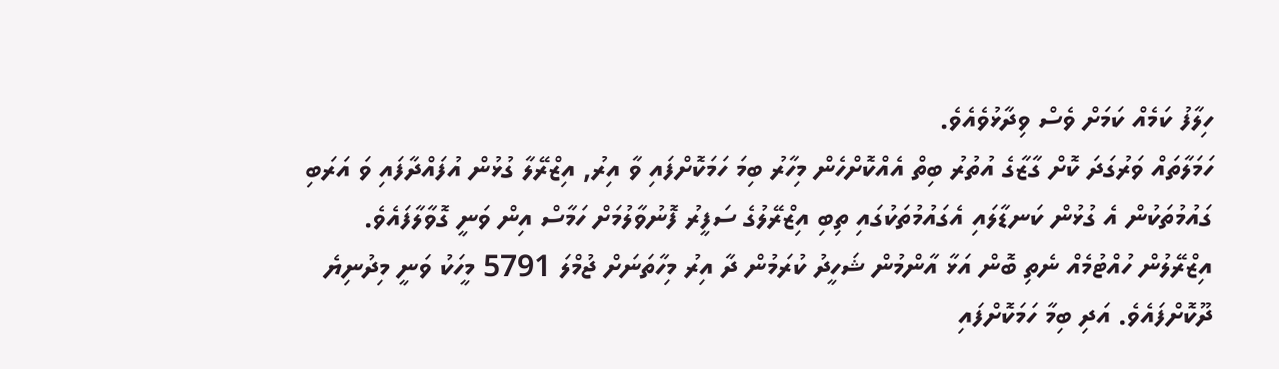ހިލާފު ކަމެއް ކަމަށް ވެސް ވިދާޅުވެއެވެ.
ހަމަލާތައް ވަރުގަދަ ކޮށް ގާޒާގެ އުތުރު ބިތް އެއްކޮށްހެން މިހާރު ބިމަ ހަމަކޮށްފައި ވާ އިރު, އިޒްރޭލާ ގުޅުން އުފައްދާފައި ވަ އަރަބި ގައުމުތަކުން އެ ގުޅުން ކަނޑާލައި އެގައުމުތަކުގައި ތިބި އިޒްރޭލުގެ ސަފީރު ފޮނުވާލުމަށް ހަމާސް އިން ވަނީ ގޮވާލާފައެވެ.
އިޒްރޭލުން ހުއްޓުމެއް ނެތި ބޮން އަޅާ އާންމުން ޝަހީދު ކުރަމުން ދާ އިރު މިހާތަނަށް ޖުމްލަ 5791 މީހަކު ވަނީ މިދުނިޔެ ދޫކޮށްފައެވެ. އަދި ބިމާ ހަމަކޮށްފައި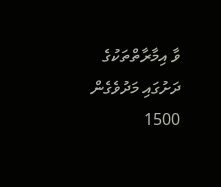ވާ އިމާރާތްތަކުގެ ދަށުގައި މަދުވެގެން 1500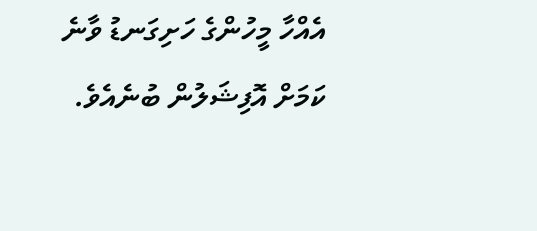އެއްހާ މީހުންގެ ހަށިގަނޑު ވާނެ ކަމަށް އޮފިޝަލުން ބުނެއެވެ.